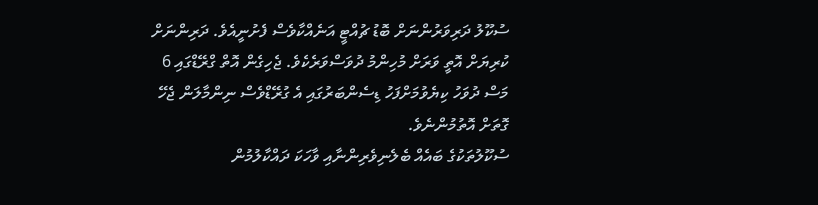ސުކޫލު ދަރިވަރުންނަށް ބޮޑު ޗުއްޓީ އަނެއްކާވެސް ފެށުނީއެވެ. ދަރިންނަށް ކުރިޔަށް އޮތީ ވަރަށް މުހިންމު ދުވަސްވަރެކެވެ. ޖެހިގެން އޮތް ގްރޭޑްގައި 6 މަސް ދުވަހު ކިޔެވުމަށްފަހު ޑިސެންބަރުގައި އެ ގުރޭޑްވެސް ނިންމާލަން ޖެހޭ ގޮތަށް އޮތުމުންނެވެ.
ސުކޫލުތަކުގެ ބައެއް ބެލެނިވެރިންނާއި ވާހަކަ ދައްކާލުމުން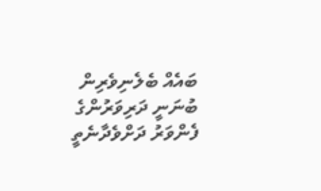ބައެއް ބެލެނިވެރިން ބުނަނީ ދަރިވަރުންގެ ފެންވަރު ދަށްވެދާނެތީ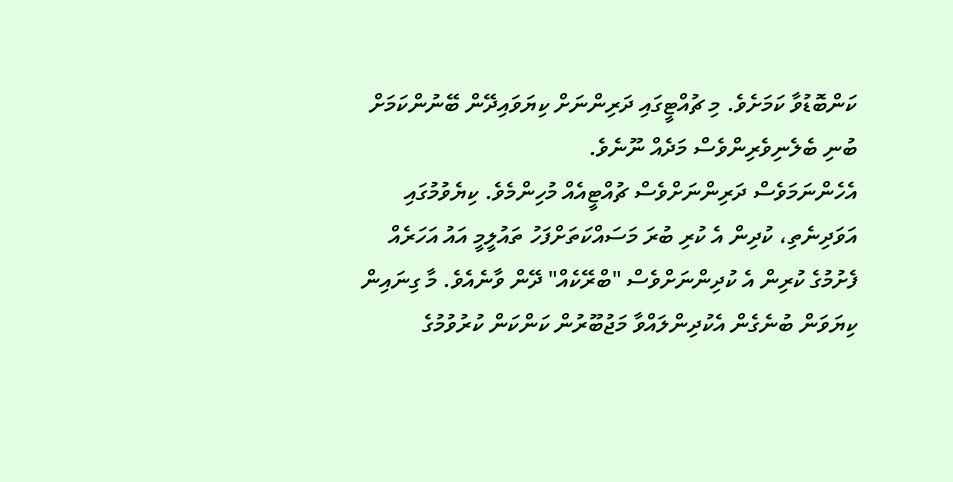ކަންބޮޑުވާ ކަމަށެވެ. މި ޗުއްޓީގައި ދަރިންނަށް ކިޔަވައިދޭން ބޭނުންކަމަށް ބުނި ބެލެނިވެރިންވެސް މަދެއް ނޫނެވެ.
އެހެންނަމަވެސް ދަރިންނަށްވެސް ޗުއްޓީއެއް މުހިންމެވެ. ކިޔެވުމުގައި އަވަދިނެތި، ކުދިން އެ ކުރި ބުރަ މަސައްކަތަށްފަހު ތައުލީމީ އައު އަހަރެއް ފެށުމުގެ ކުރިން އެ ކުދިންނަށްވެސް "ބްރޭކެއް" ދޭން ވާނެއެވެ. މާ ގިނައިން ކިޔަވަން ބުނެގެން އެކުދިންލައްވާ މަޖުބޫރުން ކަންކަން ކުރުވުމުގެ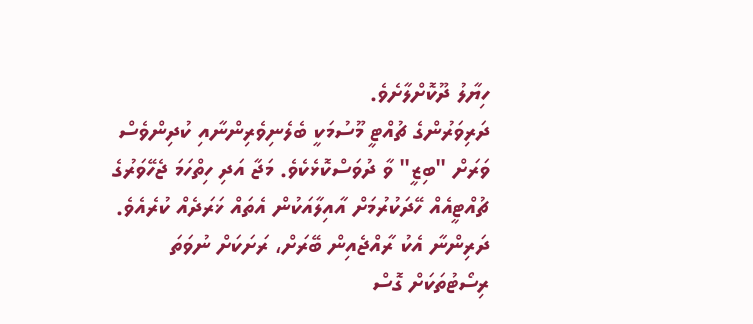ހިޔާލު ދޫކޮށްލާށެވެ.
ދަރިވަރުންގެ ޗުއްޓީ މޫސުމަކީ ބެލެނިވެރިންނާއި ކުދިންވެސް ވަރަށް "ބިޒީ" ވާ ދުވަސްކޮޅެކެވެ. މަޖާ އަދި ހިތްހަމަ ޖެހޭވަރުގެ ޗުއްޓީއެއް ހޭދަކުރުމަށް އާއިލާއަކުން އެތައް ޚަރަދެއް ކުރެއެވެ. ދަރިންނާ އެކު ރާއްޖެއިން ބޭރަށް، ރަށަކަށް ނުވަތަ ރިސޯޓުތަކަށް ގޮސް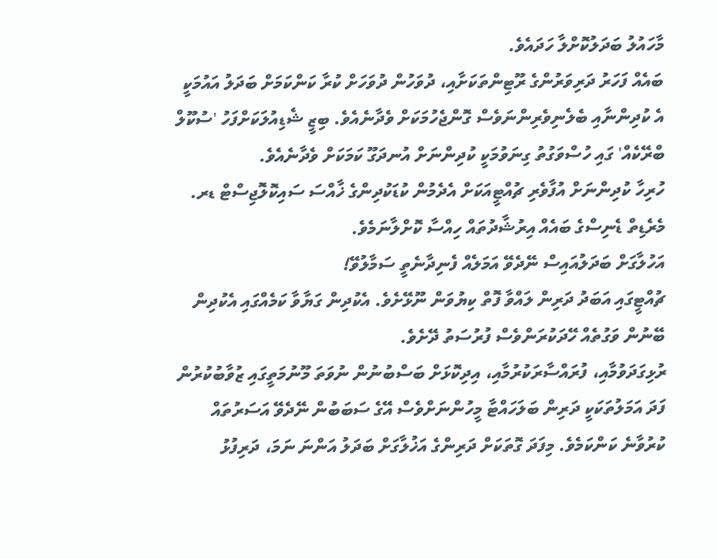މާހައުލު ބަދަލުކޮށްލާ ހަދައެވެ.
ބައެއް ފަހަރު ދަރިވަރުންގެ ރޫޓިންތަކަށާއި، ދުވަހުން ދުވަހަށް ކުރާ ކަންކަމަށް ބަދަލު އައުމަކީ އެ ކުދިންނާއި ބެލެނިވެރިންނަވެސް ގޮންޖެހުމަކަށް ވެދާނެއެވެ. ބިޒީ ޝެޑިއުލަކަށްފަހު 'ސުކޫލް ބްރޭކެއް' ގައި ހުސްވަގުތު ގިނަވުމަކީ ކުދިންނަށް އުނދަގޫ ކަމަކަށް ވެދާނެއެވެ.
ހުރިހާ ކުދިންނަށް އުފާވެރި ޗުއްޓީއަކަށް އެދެމުން ކުޑަކުދިންގެ ޚާއްސަ ސައިކޮލޮޖިސްޓް ޑރ. މެރެޑިތް ޑެނިސްގެ ބައެއް އިރުޝާދުތައް ހިއްސާ ކޮށްލާނަމެވެ.
އަހުލާގަށް ބަދަލުއައިސް ނޭދެވޭ އަމަލެއް ފެނިދާނެތީ ސަމާލުވޭ!
ޗުއްޓީގައި އަބަދު ދަރިން ލައްވާ ފޮތް ކިޔުވަން ނޫޅޭށެވެ. އެކުދިން ގަޔާވާ ކަމެއްގައި އެކުދިން ބޭނުން ވަގުތެއް ހޭދަކުރަންވެސް ފުރުސަތު ދޭށެވެ.
ރުޅިގަދަވުމާއި، ފުރައްސާރަކުރުމާއި، އިދިކޮޅަށް ބަސްބުނުން ނުވަތަ މޫނުމަތީގައި ޒުވާބުކުރުން ފަދަ އަމަލުތަކަކީ ދަރިން ބަލަހައްޓާ މީހުންނަށްވެސް އޭގެ ސަބަބުން ނޭދެވޭ އަސަރުތައް ކުރުވާނެ ކަންކަމެވެ. މިފަދަ ގޮތަކަށް ދަރިންގެ އަޚުލާގަށް ބަދަލު އަންނަ ނަމަ، ދަރިފުޅު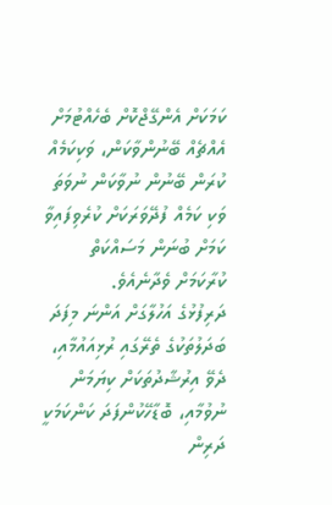ކަމަކަށް އެންގޭޖްކޮށް ބެހެއްޓުމަށް އެއްޗެއް ބޭނުންވާކަން، ވަކިކަމެއް ކުރަން ބޭނުން ނުވާކަން ނުވަތަ ވަކި ކަމެއް ފުދޭވަރަކަށް ކުރެވިފައިވާ ކަމަށް ބުނަން މަސައްކަތް ކުރާކަމަށް ވެދާނެއެވެ.
ދަރިފުޅުގެ އަހުލާގަށް އަންނަ މިފަދަ ބަދަލުތަކުގެ ތެރޭގައި ރުޅިއައުމާއި، ދެވޭ އިރުޝާދުތަކަށް ކިޔަމަން ނުވުމާއި، ބޮޑާހޭކުންފަދަ ކަންކަމަކީ ދަރިން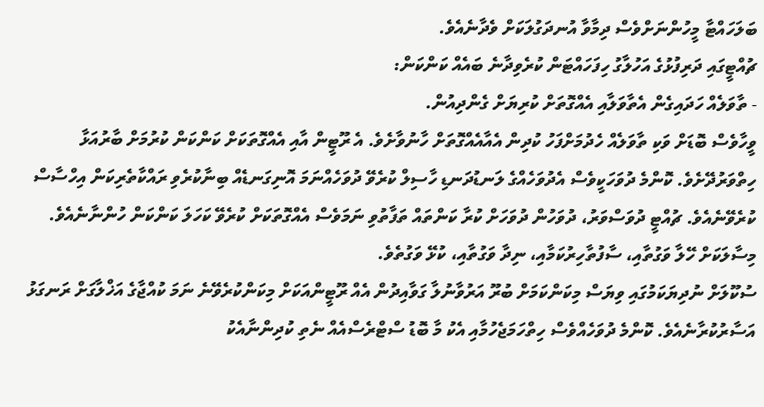ބަލަހައްޓާ މީހުންނަށްވެސް ދިމާވާ އުނދަގުލަކަށް ވެދާނެއެވެ.
ޗުއްޓީގައި ދަރިފުޅުގެ އަހުލާގު ހިފަހައްޓަން ކުރެވިދާނެ ބައެއް ކަންކަން:
- ތާވަލެއް ހަދައިގެން އެތާވަލާއި އެއްގޮތަށް ކުރިޔަށް ގެންދިއުން.
ވީހާވެސް ބޮޑަށް ވަކި ތާވަލެއް ހެދުމަށްފަހު ކުދިން އެއާއެއްގޮތަށް ހާނުވާށެވެ. އެ ރޫޓީން އާއި އެއްގޮތަކަށް ކަންކަން ކުރުމަށް ބާރުއަޅާ ހިތްވަރުދޭށެވެ. ކޮންމެ ދުވަހަކީވެސް އެދުވަހެއްގެ ލަނޑުދަނޑި ހާސިލް ކުރެވޭ ދުވަހެއްނަމަ އޮނިގަނޑެއް ބިނާކުރެވި ރައްކާތެރިކަން އިހްސާސް ކުރެވޭނެއެވެ. ޗުއްޓީ ދުވަސްވަރު، ދުވަހުން ދުވަހަށް ކުރާ ކަންތައް ތަފާތުވި ނަމަވެސް އެއްގޮތަކަށް ކުރެވޭ ކަހަލަ ކަންކަން ހުންނާނެއެވެ. މިސާލަކަށް ހޭލާ ވަގުތާއި، ސާފުތާހިރުކަމާއި، ނިދާ ވަގުތާއި، ކުޅޭ ވަގުތެވެ.
ސުކޫލަށް ނުދިޔަކަމުގައި ވިޔަސް މިކަންކަމަށް ބުރޫ އަރުވާނުލާ ގަވާއިދުން އެއް ރޫޓީންއަކަށް މިކަންކުރެވޭނެ ނަމަ ކުއްޖާގެ އަޚްލާގަށް ރަނގަޅު އަސާރުކުރާނެއެވެ. ކޮންމެ ދުވަހެއްވެސް ހިތްހަމަޖެހުމާއި އެކު މާ ބޮޑު ސްޓްރެސްއެއް ނެތި ކުދިންނާއެކު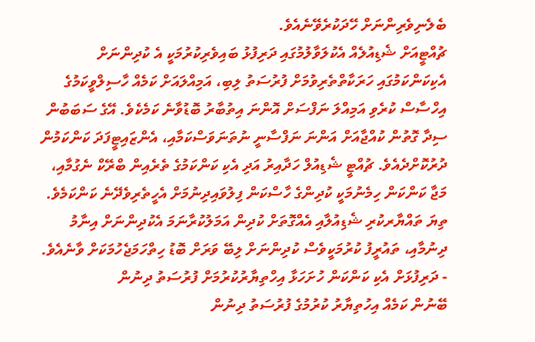ބެލެނިވެރިންނަށް ހޭދަކުރެވޭނެއެވެ.
ޗުއްޓީއަށް ޝެޑިއުލެއް އެކުލަވާލުމުގައި ދަރިފުޅު ބައިވެރިކުރުމަކީ އެ ކުދިންނަށް އެކިކަންކަމުގައި ހަރަކާތްތެރިވުމަށް ފުރުސަތު ލިބި، އަމިއްލައަށް ކަމެއް ހާސިލްވީކަމުގެ އިހްސާސް ކުރެވި އަމިއްލަ ނަފްސަށް އޮންނަ އިތުބާރު ބޮޑުވާނެ ކަމެކެވެ. އޭގެ ސަބަބުން ސިދާ ގޮތުން ކުއްޖާއަށް އަންނަ ނަފްސާނީ ނުތަނަވަސްކަމާއި، އެންޒައިޓީފަދަ ކަންކަމުން ދުރުކޮށްދެއެވެ. ޗުއްޓީ ޝެޑިއުލް ހަދާއިރު އަދި އެކި ކަންކަމުގެ ތެރެއިން ބްރޭކް ނެގުމާއި، މަޖާ ކަންކަން ހިމެނުމަކީ ކުދިންގެ ހާސްކަން ފިލުވައިދިނުމަށް އެހީތެރިވެދޭނެ ކަންކަމެވެ. ތިޔަ ތައްޔާރކުރި ޝެޑިއުލާއި އެއްގޮތަށް ކުދިން އަމަލުކުރާނަމަ އެކުދިންނަށް އިނާމު ދިނުމާއި، ތައުރީފު ކުރުމަކީވެސް ކުދިންނަށް ލިބޭ ވަރަށް ބޮޑު ހިތްހަމަޖެހުމަކަށް ވާނެއެވެ.
- ދަރިފުޅަށް އެކި ކަންކަން ހުށަހަޅާ އިހްތިޔާރުކުރުމަށް ފުރުސަތު ދިނުން
ބޭނުން ކަމެއް އިހުތިޔާރު ކުރުމުގެ ފުރުސަތު ދިނުން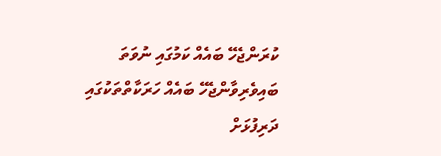ކުރަންޖެހޭ ބައެއް ކަމުގައި ނުވަތަ ބައިވެރިވާންޖެހޭ ބައެއް ހަރަކާތްތަކުގައި ދަރިފުޅަށް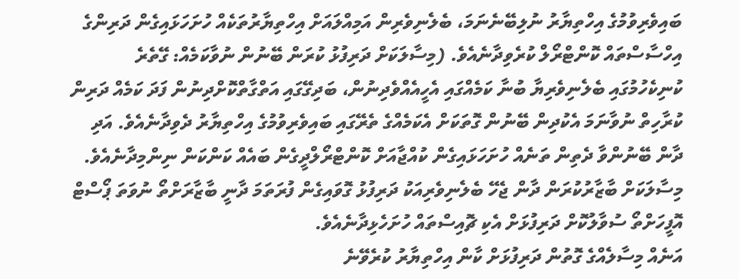ބައިވެރިވުމުގެ އިހްތިޔާރު ނުލިބޭނެނަމަ، ބެލެނިވެރިން އަމިއްލައަށް އިހްތިޔާރުތަކެއް ހުށަހަޅައިގެން ދަރިންގެ އިހްސާސްތައް ކޮންޓްރޯލް ކުރެވިދާނެއެވެ. (މިސާލަކަށް ދަރިފުޅު ކުރަން ބޭނުން ނުވާކަމެއް: ގޭތެރެ ކުނިކެހުމުގައި ބެލެނިވެރިޔާ ބުނާ ކަމެއްގައި އެހީއެއްވެދިނުން، ބަދިގޭގައި އަތްގާތްކޮށްދިނުން ފަދަ ކަމެއް ދަރިން ކުރާހިތް ނުވާނަމަ އެކުދިން ބޭނުން ގޮތަކަށް އެކަމެއްގެ ތެރޭގައި ބައިވެރިވުމުގެ އިހްތިޔާރު ދެވިދާނެއެވެ. އަދި ދާން ބޭނުންވާ ދެތިން ތަނެއް ހުށަހަޅައިގެން ކުއްޖާއަށް ކޮންޓްރޯލްދީގެން ބައެއް ކަންކަން ނިންމިދާނެއެވެ. މިސާލަކަށް ބާޒާރުކުރަން ދާން ޖެހޭ ބެލެނިވެރިއަކު ދަރިފުޅު ގޮވައިގެން ފުރަތަމަ ދާނީ ބާޒާރަށްތޯ ނުވަތަ ޕޯސްޓް އޮފީހަށްތޯ ސުވާލުކޮށް ދަރިފުޅަށް އެކި ޗޮއިސްތައް ހުށަހެޅިދާނެއެވެ.
އަނެއް މިސާލެއްގެ ގޮތުން ދަރިފުޅަށް ކާން އިހްތިޔާރު ކުރެވޭނެ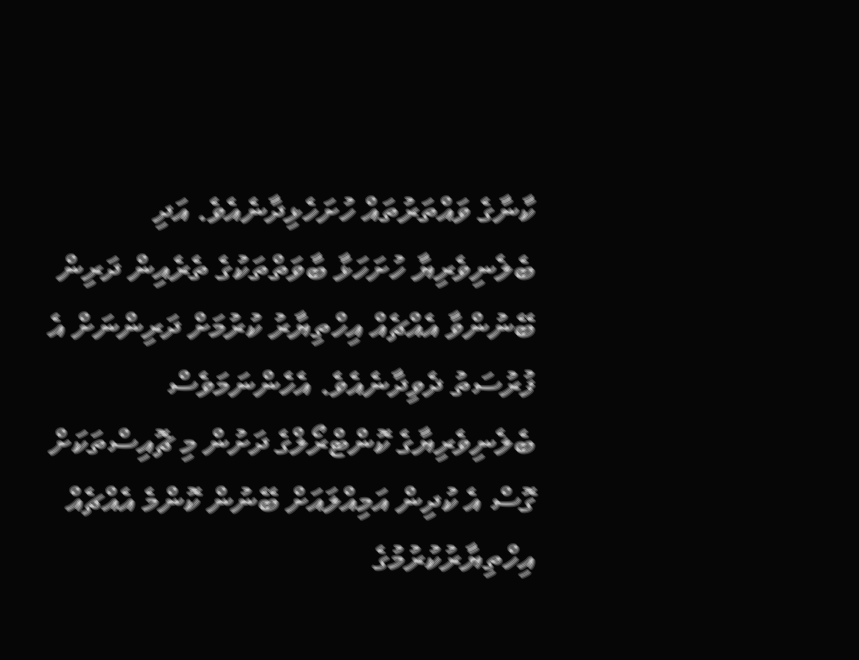ކާނާގެ ވައްތަރުތައް ހުށަހެޅިދާނެއެވެ. އަދި ބެލެނިވެރިޔާ ހުށަހަޅާ ބާވަތްތަކުގެ ތެރެއިން ދަރިން ބޭނުންވާ އެއްޗެއް އިހްތިޔާރު ކުރުމަށް ދަރިންނަށް އެ ފުރުސަތު ދެވިދާނެއެވެ. އެހެންނަމަވެސް ބެލެނިވެރިޔާގެ ކޮންޓްރޯލްގެ ދަށުން މި ޗޮއިސްތަކަށް ގޮސް އެ ކުދިން އަމިއްލައަށް ބޭނުން ކޮންމެ އެއްޗެއް އިހްތިޔާރުކުރުމުގެ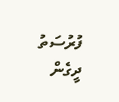ފުރުސަތު ދީގެން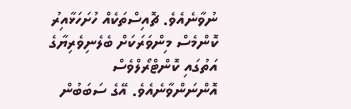ނުވާނެއެވެ. ޗޮއިސްތަކެއް ހުށަހަޅާއިރު ކޮންމެސް މިންވަރަކަށް ބެލެނިވެރިޔާގެ އަތުގައި ކޮންޓްރޯލްވެސް އޮންނަންވާނެއެވެ. އޭގެ ސަބަބުން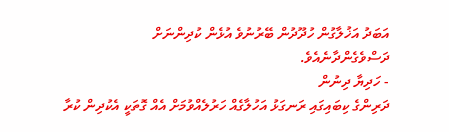އަބަދު އަޚުލާގުން ހުދޫދުން ބޭރުނުވެ އުޅެން ކުދިންނަށް ދަސްވެގެންދާނެއެވެ.
- ހަދިޔާ ދިނުން
ދަރިންގެ ކިބައިގައި ރަނގަޅު އަހުލާގެއް ހަރުލެއްވުމަށް އެއް ގޮތަކީ އެކުދިން ކުރާ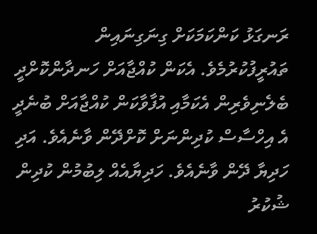ރަނގަޅު ކަންކަމަކަށް ގިނަގިނައިން ތައުރީފުކުރުމެވެ. އެކަން ކުއްޖާއަށް ހަނދާންކޮށްދީ ބެލެނިވެރިން އެކަމާއި އުފާވާކަން ކުއްޖާއަށް ބުނެދީ އެ އިހްސާސް ކުދިންނަށް ކޮށްދޭން ވާނެއެވެ. އަދި ހަދިޔާ ދޭން ވާނެއެވެ. ހަދިޔާއެއް ލިބުމުން ކުދިން ޝުކުރު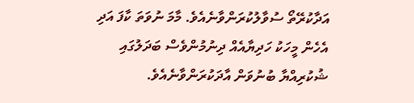އަދާކުރޭތޯ ސުވާލުކުރަންވާނެއެވެ. މާމަ ނުވަތަ ކާފަ އަދި އެހެން މީހަކު ހަދިޔާއެއް ދިނުމުންވެސް ބަދަލުގައި ޝުކުރިއްޔާ ބުނުވަން އާދަކުރަންވާނެއެވެ.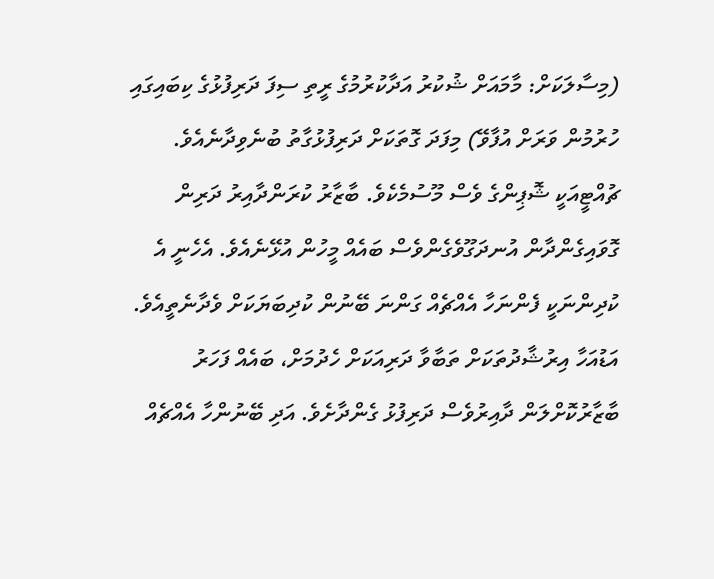(މިސާލަކަށް: މާމައަށް ޝުކުރު އަދާކުރުމުގެ ރީތި ސިފަ ދަރިފުޅުގެ ކިބައިގައި ހުރުމުން ވަރަށް އުފާވޭ) މިފަދަ ގޮތަކަށް ދަރިފުޅުގާތު ބުނެވިދާނެއެވެ.
ޗުއްޓީއަކީ ޝޮޕިންގެ ވެސް މޫސުމެކެވެ. ބާޒާރު ކުރަންދާއިރު ދަރިން ގޮވައިގެންދާން އުނދަގޫވެގެންވެސް ބައެއް މީހުން އުޅޭނެއެވެ. އެހެނީ އެ ކުދިންނަކީ ފެންނަހާ އެއްޗެއް ގަންނަ ބޭނުން ކުދިބަޔަކަށް ވެދާނެތީއެވެ. އަޑުއަހާ އިރުޝާދުތަކަށް ތަބާވާ ދަރިއަކަށް ހެދުމަށް، ބައެއް ފަހަރު ބާޒާރުކޮށްލަން ދާއިރުވެސް ދަރިފުޅު ގެންދާށެވެ. އަދި ބޭނުންހާ އެއްޗެއް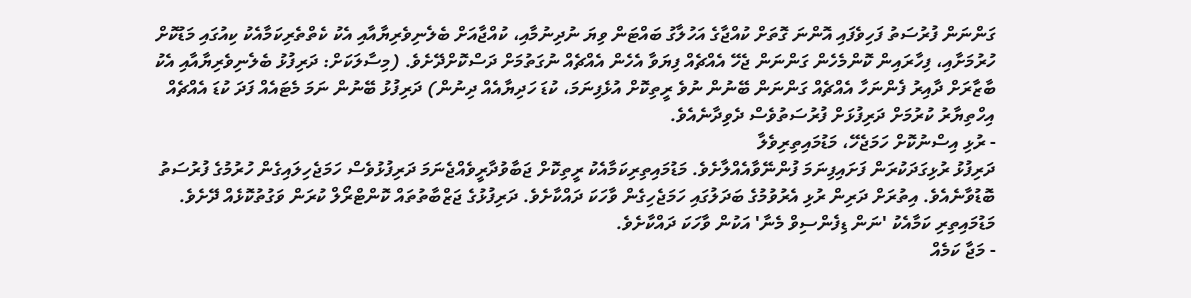ގަންނަން ފުރުސަތު ފަހިވެފައި އޮންނަ ގޮތަށް ކުއްޖާގެ އަހުލާގު ބައްޓަން ވިޔަ ނުދިނުމާއި، ކުއްޖާއަށް ބެލެނިވެރިޔާއާއި އެކު ކެތްތެރިކަމާއެކު ކިއުގައި މަޑުކޮށް ހުރުމަށާއި، ފިހާރައިން ކޮންމެހެން ގަންނަން ޖެހޭ އެއްޗެއް ފިޔަވާ އެހެން އެއްޗެއް ނުގަތުމަށް ދަސްކޮށްދޭށެވެ. (މިސާލަކަށް: ދަރިފުޅު ބެލެނިވެރިޔާއާއި އެކު ބާޒާރަށް ދާއިރު ފެންނަހާ އެއްޗެއް ގަންނަން ބޭނުން ނުވެ ރީތިކޮށް އުޅެފިނަމަ، ކުޑަ ހަދިޔާއެއް ދިނުން) ދަރިފުޅު ބޭނުން ނަމަ މެޓައެއް ފަދަ ކުޑަ އެއްޗެއް އިހްތިޔާރު ކުރުމަށް ދަރިފުޅަށް ފުރުސަތުވެސް ދެވިދާނެއެވެ.
- ރުޅި އިސްނުކޮށް ހަމަޖެހޭ، މަޑުމައިތިރިވެލާ
ދަރިފުޅު ރުޅިގަދަކުރަން ފަށައިފިނަމަ ފުންނޭވާއެއްލާށެވެ. މަޑުމައިތިރިކަމާއެކު ރީތިކޮށް ޖަބާވުދާރީވެއްޖެނަމަ ދަރިފުޅުވެސް ހަމަޖެހިލައިގެން ހުރުމުގެ ފުރުސަތު ބޮޑުވާނެއެވެ. އިތުރަށް ދަރިން ރުޅި އެރުވުމުގެ ބަދަލުގައި ހަމަޖެހިގެން ވާހަކަ ދައްކާށެވެ. ދަރިފުޅުގެ ޖަޒްބާތުތައް ކޮންޓްރޯލް ކުރަން ވަގުތުކޮޅެއް ދޭށެވެ. މަޑުމައިތިރި ކަމާއެކު 'ނަން ޑިފެންސިވް މެނާ' އަކުން ވާހަކަ ދައްކާށެވެ.
- މަޖާ ކަމެއް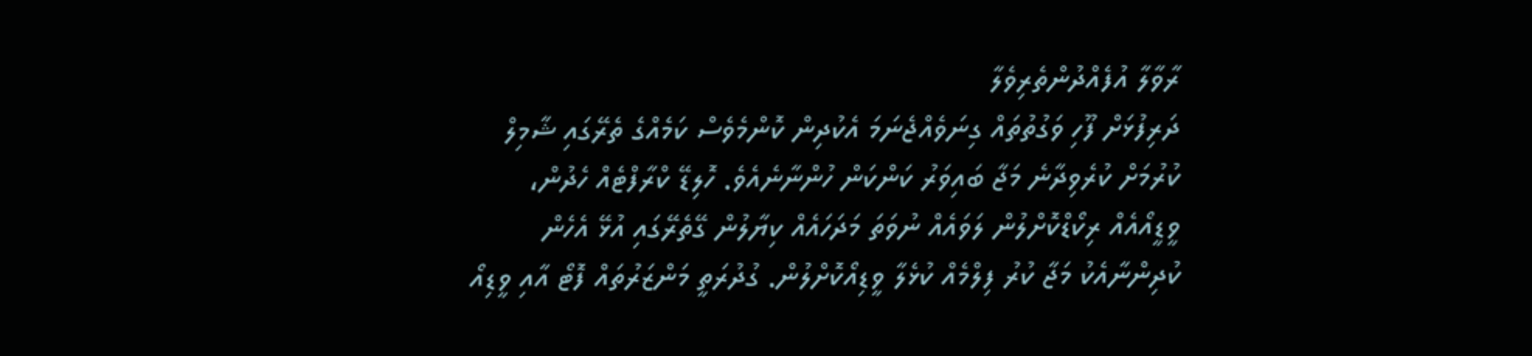ރާވާލާ އުފެއްދުންތެރިވެލާ
ދަރިފުޅަށް ފޫހި ވަގުތުތައް ގިނަވެއްޖެނަމަ އެކުދިން ކޮންމެވެސް ކަމެއްގެ ތެރޭގައި ޝާމިލް ކުރުމަށް ކުރެވިދާނެ މަޖާ ބައިވަރު ކަންކަން ހުންނާނެއެވެ. ހޮލިޑޭ ކްރާފްޓެއް ހެދުން، ވީޑީއޯއެއް ރިކޯޑްކޮށްލުން ލަވައެއް ނުވަތަ މަދަހައެއް ކިޔާލުން ގޭތެރޭގައި އުޅޭ އެހެން ކުދިންނާއެކު މަޖާ ކުރު ފިލްމެއް ކުޅެލާ ވީޑިއޯކޮށްލުން. ގުދުރަތީ މަންޒަރުތައް ފޮޓޯ އާއި ވީޑިއޯ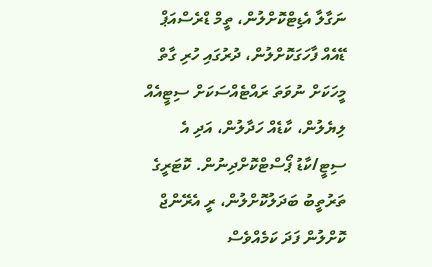ނަގާލާ އެޑިޓްކޮށްލުން، ތީމް ޑްރެސްއަޕް ޑޭއެއް ފާހަގަކޮށްލުން، ދުރުގައި ހުރި ގާތް މީހަކަށް ނުވަތަ ރައްޓެއްސަކަށް ސިޓީއެއް ލިޔެލުން، ކާޑެއް ހަދާލުން، އަދި އެ ސިޓީ/ކާޑު ޕޯސްޓްކޮށްދިނުން. ކޮޓަރީގެ ތަރުތީބު ބަދަލުކޮށްލުން، ރީ އެރޭންޖް ކޮށްލުން ފަދަ ކަމެއްވެސް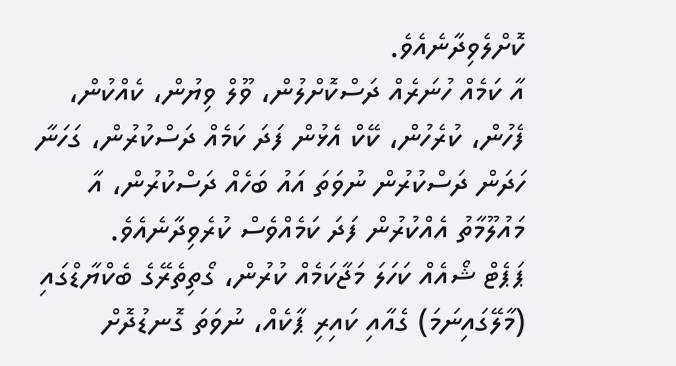ކޮށްލެވިދާނެއެވެ.
އާ ކަމެއް ހުނަރެއް ދަސްކޮށްލުން، ވޫލް ވިޔުން، ކެއްކުން، ފެހުން، ކުރެހުން، ކޭކް އެޅުން ފަދަ ކަމެއް ދަސްކުރުން، ގަހަނާ ހަދަން ދަސްކުރުން ނުވަތަ އައު ބަހެއް ދަސްކުރުން، އާ މައުލޫމާތު އެއްކުރުން ފަދަ ކަމެއްވެސް ކުރެވިދާނެއެވެ.
ޕަޕެޓް ޝޯއެއް ކަހަލަ މަޖާކަމެއް ކުރުން، ގޯތިތެރޭގެ ބެކްޔާޑްގައި (މާލޭގައިނަމަ) ގެއާއި ކައިރި ޕާކެއް، ނުވަތަ ގޮނޑުދޮށް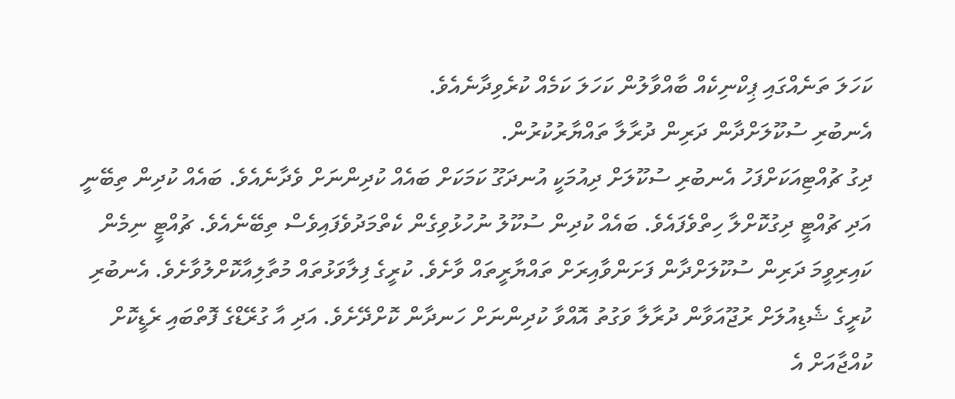ކަހަލަ ތަނެއްގައި ޕިކްނިކެއް ބާއްވާލުން ކަހަލަ ކަމެއް ކުރެވިދާނެއެވެ.
އެނބުރި ސުކޫލަށްދާން ދަރިން ދުރާލާ ތައްޔާރުކުރުން.
ދިގު ޗުއްޓިއަކަށްފަހު އެނބުރި ސުކޫލަށް ދިއުމަކީ އުނދަގޫ ކަމަކަށް ބައެއް ކުދިންނަށް ވެދާނެއެވެ. ބައެއް ކުދިން ތިބޭނީ އަދި ޗުއްޓީ ދިގުކޮށްލާ ހިތްވެފައެވެ. ބައެއް ކުދިން ސުކޫލު ނުހުޅުވިގެން ކެތްމަދުވެފައިވެސް ތިބޭނެއެވެ. ޗުއްޓީ ނިމެން ކައިރިވީމަ ދަރިން ސުކޫލަށްދާން ފަށަންވާއިރަށް ތައްޔާރީތައް ވާށެވެ. ކުރީގެ ފިލާވަޅުތައް މުތާލިއާކޮށްލުވާށެވެ. އެނބުރި ކުރީގެ ޝެޑިއުލަށް ރުޖޫއަވާން ދުރާލާ ވަގުތު އޮއްވާ ކުދިންނަށް ހަނދާން ކޮށްދޭށެވެ. އަދި އާ ގުރޭޑްގެ ފޮތްބައި ރެޑީކޮށް ކުއްޖާއަށް އެ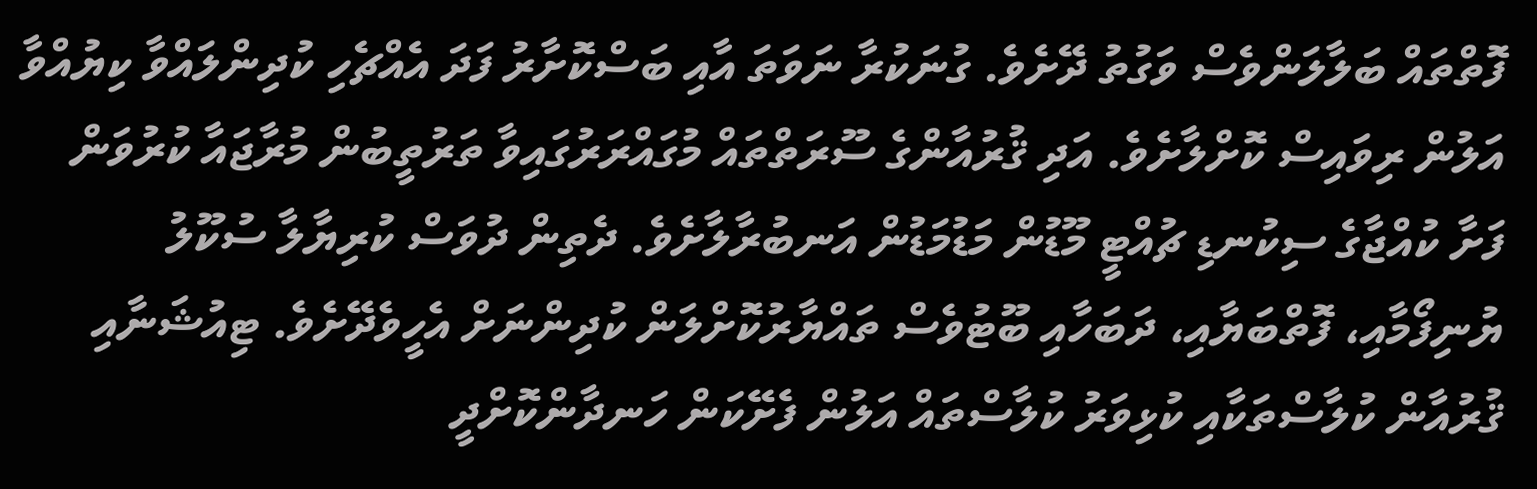ފޮތްތައް ބަލާލަންވެސް ވަގުތު ދޭށެވެ. ގުނަކުރާ ނަވަތަ އާއި ބަސްކޮށާރު ފަދަ އެއްޗެހި ކުދިންލައްވާ ކިޔުއްވާ އަލުން ރިވައިސް ކޮށްލާށެވެ. އަދި ޤުރުއާންގެ ސޫރަތްތައް މުގައްރަރުގައިވާ ތަރުތީބުން މުރާޖައާ ކުރުވަން ފަށާ ކުއްޖާގެ ސިކުނޑި ޗުއްޓީ މޫޑުން މަޑުމަޑުން އަނބުރާލާށެވެ. ދެތިން ދުވަސް ކުރިޔާލާ ސުކޫލު ޔުނިފޯމާއި، ފޮތްބަޔާއި، ދަބަހާއި ބޫޓުވެސް ތައްޔާރުކޮށްލަން ކުދިންނަށް އެހީވެދޭށެވެ. ޓިއުޝަނާއި ޤުރުއާން ކުލާސްތަކާއި ކުޅިވަރު ކުލާސްތައް އަލުން ފެށޭކަން ހަނދާންކޮށްދީ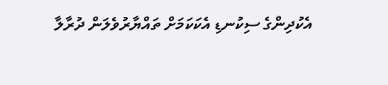އެކުދިންގެ ސިކުނޑި އެކަކަމަށް ތައްޔާރުވެލަން ދުރާލާ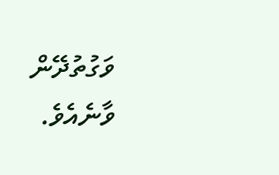ވަގުތުދޭން ވާނެއެވެ.